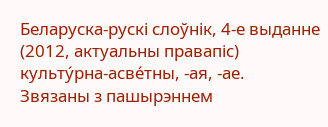Беларуска-рускі слоўнік, 4-е выданне (2012, актуальны правапіс)
культу́рна-асве́тны, ‑ая, ‑ае.
Звязаны з пашырэннем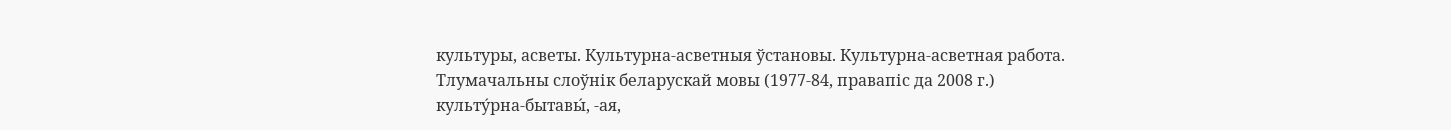культуры, асветы. Культурна-асветныя ўстановы. Культурна-асветная работа.
Тлумачальны слоўнік беларускай мовы (1977-84, правапіс да 2008 г.)
культу́рна-бытавы́, ‑ая,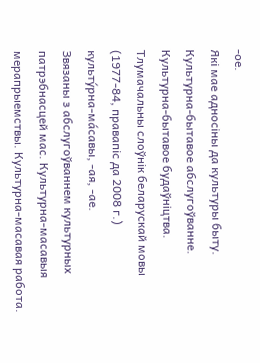‑ое.
Які мае адносіны да культуры быту. Культурна-бытавое абслугоўванне. Культурна-бытавое будаўніцтва.
Тлумачальны слоўнік беларускай мовы (1977-84, правапіс да 2008 г.)
культу́рна-ма́савы, ‑ая, ‑ае.
Звязаны з абслугоўваннем культурных патрэбнасцей мас. Культурна-масавыя мерапрыемствы. Культурна-масавая работа.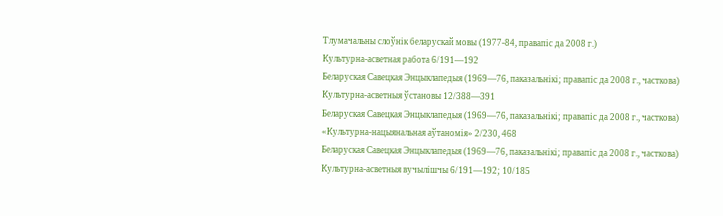Тлумачальны слоўнік беларускай мовы (1977-84, правапіс да 2008 г.)
Культурна-асветная работа 6/191—192
Беларуская Савецкая Энцыклапедыя (1969—76, паказальнікі; правапіс да 2008 г., часткова)
Культурна-асветныя ўстановы 12/388—391
Беларуская Савецкая Энцыклапедыя (1969—76, паказальнікі; правапіс да 2008 г., часткова)
«Культурна-нацыянальная аўтаномія» 2/230, 468
Беларуская Савецкая Энцыклапедыя (1969—76, паказальнікі; правапіс да 2008 г., часткова)
Культурна-асветныя вучылішчы 6/191—192; 10/185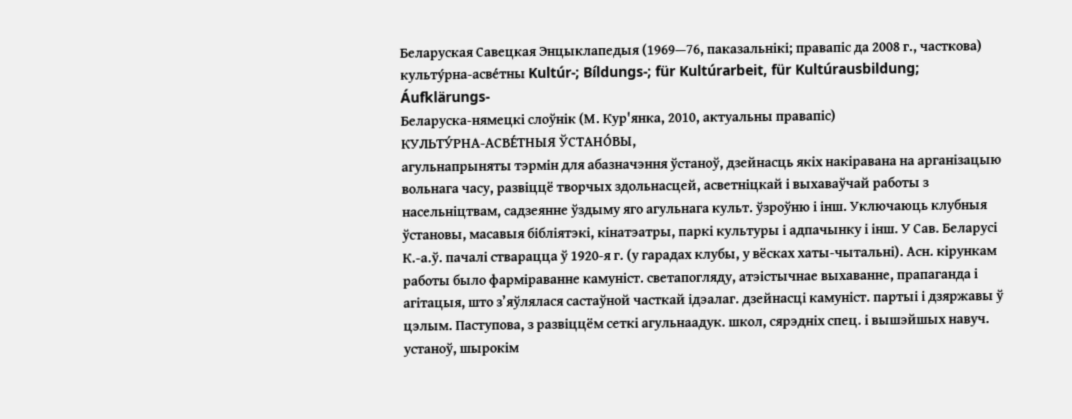Беларуская Савецкая Энцыклапедыя (1969—76, паказальнікі; правапіс да 2008 г., часткова)
культу́рна-асве́тны Kultúr-; Bíldungs-; für Kultúrarbeit, für Kultúrausbildung; Áufklärungs-
Беларуска-нямецкі слоўнік (М. Кур'янка, 2010, актуальны правапіс)
КУЛЬТУ́РНА-АСВЕ́ТНЫЯ ЎСТАНО́ВЫ,
агульнапрыняты тэрмін для абазначэння ўстаноў, дзейнасць якіх накіравана на арганізацыю вольнага часу, развіццё творчых здольнасцей, асветніцкай і выхаваўчай работы з насельніцтвам, садзеянне ўздыму яго агульнага культ. ўзроўню і інш. Уключаюць клубныя ўстановы, масавыя бібліятэкі, кінатэатры, паркі культуры і адпачынку і інш. У Сав. Беларусі К.-а.ў. пачалі стварацца ў 1920-я г. (у гарадах клубы, у вёсках хаты-чытальні). Асн. кірункам работы было фарміраванне камуніст. светапогляду, атэістычнае выхаванне, прапаганда і агітацыя, што з’яўлялася састаўной часткай ідэалаг. дзейнасці камуніст. партыі і дзяржавы ў цэлым. Паступова, з развіццём сеткі агульнаадук. школ, сярэдніх спец. і вышэйшых навуч. устаноў, шырокім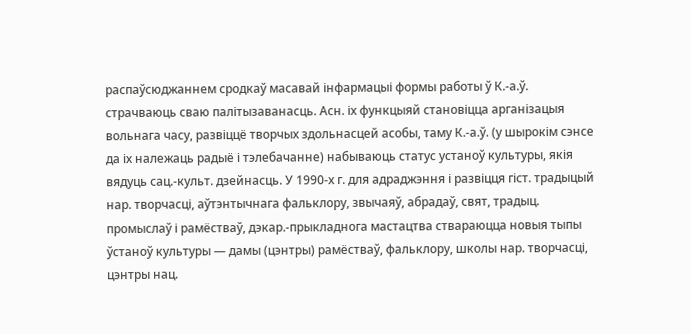распаўсюджаннем сродкаў масавай інфармацыі формы работы ў К.-а.ў. страчваюць сваю палітызаванасць. Асн. іх функцыяй становіцца арганізацыя вольнага часу, развіццё творчых здольнасцей асобы, таму К.-а.ў. (у шырокім сэнсе да іх належаць радыё і тэлебачанне) набываюць статус устаноў культуры, якія вядуць сац.-культ. дзейнасць. У 1990-х г. для адраджэння і развіцця гіст. традыцый нар. творчасці, аўтэнтычнага фальклору, звычаяў, абрадаў, свят, традыц. промыслаў і рамёстваў, дэкар.-прыкладнога мастацтва ствараюцца новыя тыпы ўстаноў культуры — дамы (цэнтры) рамёстваў, фальклору, школы нар. творчасці, цэнтры нац.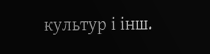культур і інш.